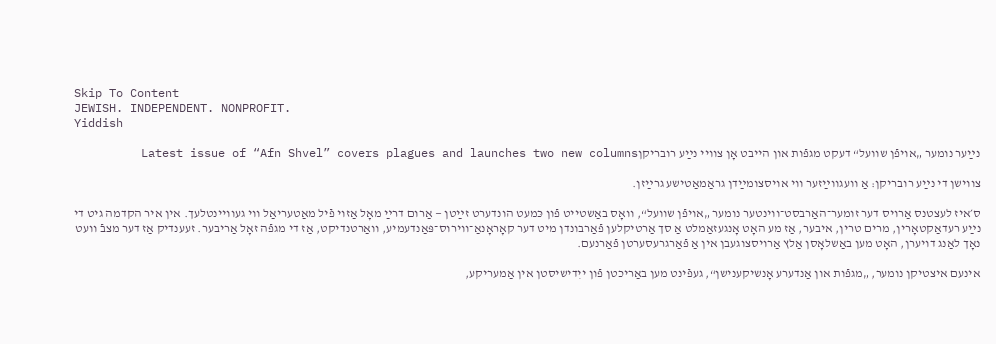Skip To Content
JEWISH. INDEPENDENT. NONPROFIT.
Yiddish

נײַער נומער „אויפֿן שוועל“ דעקט מגפֿות און הייבט אָן צוויי נײַע רובריקןLatest issue of “Afn Shvel” covers plagues and launches two new columns

צווישן די נײַע רובריקן: אַ וועגווײַזער ווי אויסצומײַדן גראַמאַטישע גרײַזן.

ס׳איז לעצטנס אַרויס דער זומער־האַרבסט־ווינטער נומער „אויפֿן שוועל“, וואָס באַשטייט פֿון כּמעט הונדערט זײַטן — אַרום דרײַ מאָל אַזוי פֿיל מאַטעריאַל ווי געוויינטלעך. אין איר הקדמה גיט די נײַע רעדאַקטאָרין, מרים טרין, איבער, אַז מע האָט אָנגעזאַמלט אַ סך אַרטיקלען פֿאַרבונדן מיט דער קאָראָנאַ־ווירוס־פּאַנדעמיע, וואַרטנדיקט, אַז די מגפֿה זאָל אַריבער. זעענדיק אַז דער מצבֿ וועט נאָך לאַנג דויערן, האָט מען באַשלאָסן אַלץ אַרויסצוגעבן אין אַ פֿאַרגרעסערטן פֿאַרנעם.

אינעם איצטיקן נומער, „מגפֿות און אַנדערע אָנשיקענישן“, געפֿינט מען באַריכטן פֿון ייִדישיסטן אין אַמעריקע,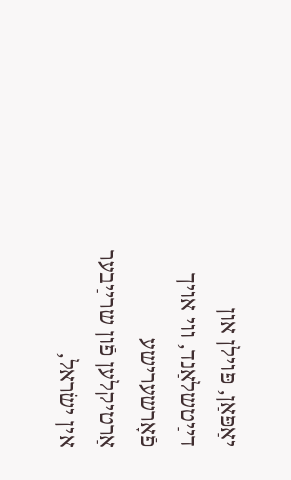יאַפּאַן, פּוילן און דײַטשלאַנד, ווי אויך פֿאָרשערישע אַרטיקלען פֿון שרײַבער אין ישׂראל,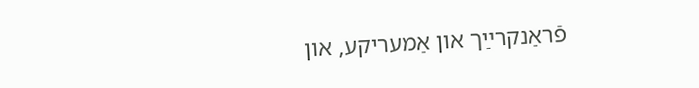פֿראַנקרײַך און אַמעריקע, און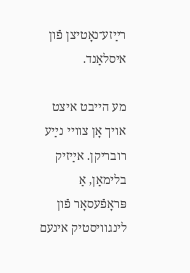רײַזע־נאָטיצן פֿון איסלאַנד.

מע הייבט איצט אויך אָן צוויי נײַע רובריקן. אײַזיק בלימאַן, אַ פּראָפֿעסאָר פֿון לינגוויסטיק אינעם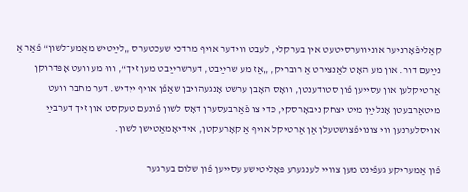קאַליפֿאָרניער אוניווערסיטעט אין בערקלי, לעבט ווידער אויף מרדכי שעכטערס „לײַטיש מאַמע־לשון“ פֿאַר אַ נײַעם דור. און מע האָט לאַנצירט אַ רובריק, „אַז מע שרײַבט, דערשרײַבט מען זיך“, וווּ מע וועט אָפּדרוקן אַרטיקלען און עסייען פֿון סטודענטן, וואָס האָבן ערשט אָנגעהויבן שאַפֿן אויף ייִדיש. דער מחבר וועט מיטאַרבעטן אָנלײַן מיט יצחק ניבאָרסקי, כּדי צו פֿאַרבעסערן דאָס לשון פֿונעם טעקסט און זיך דערבײַ אויסלערנען ווי צונויפֿצושטעלן אַן אַרטיקל אויף אַ קאָרעקטן, אידיאָמאַטישן לשון.

פֿון אַמעריקע געפֿינט מען צוויי לענגערע פּאָליטישע עסייען פֿון שלום בערגער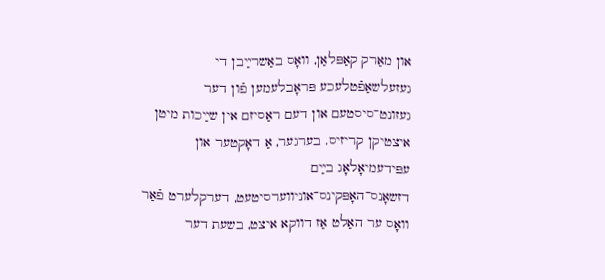און מאַרק קאַפּלאַן, וואָס באַשרײַבן די געזעלשאַפֿטלעכע פּראָבלעמען פֿון דער געזונט־סיסטעם און דעם ראַסיזם אין שײַכות מיטן איצטיקן קריזיס. בערגער, אַ דאָקטער און עפּידעמיאָלאָג בײַם דזשאָנס־האָפּקינס־אוניווערסיטעט, דערקלערט פֿאַר וואָס ער האַלט אַז דווקא איצט, בשעת דער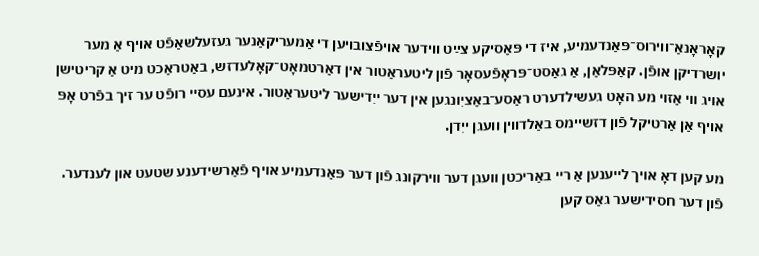קאָראָנאַ־ווירוס־פּאַנדעמיע, איז די פּאַסיקע צײַט ווידער אויפֿצובויען די אַמעריקאַנער געזעלשאַפֿט אויף אַ מער יושרדיקן אופֿן. קאַפּלאַן, אַ גאַסט־פּראָפֿעסאָר פֿון ליטעראַטור אין דאַרטמאָט־קאָלעדזש, באַטראַכט מיט אַ קריטישן אויג ווי אַזוי מע האָט געשילדערט ראַסע־באַציִונגען אין דער ייִדישער ליטעראַטור. אינעם עסיי רופֿט ער זיך בפֿרט אָפּ אויף אַן אַרטיקל פֿון דזשיימס באַלדווין וועגן ייִדן.

מע קען דאָ אויך לייענען אַ ריי באַריכטן וועגן דער ווירקונג פֿון דער פּאַנדעמיע אויף פֿאַרשידענע שטעט און לענדער. פֿון דער חסידישער גאַס קען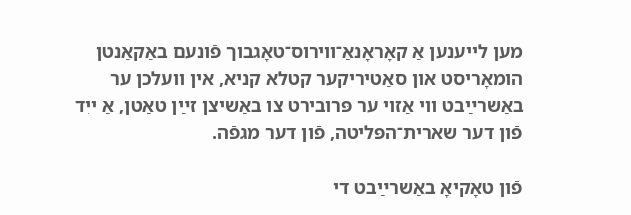מען לייענען אַ קאָראָנאַ־ווירוס־טאָגבוך פֿונעם באַקאַנטן הומאָריסט און סאַטיריקער קטלא קניא, אין וועלכן ער באַשרײַבט ווי אַזוי ער פּרובירט צו באַשיצן זײַן טאַטן, אַ ייִד פֿון דער שארית־הפּליטה, פֿון דער מגפֿה.

פֿון טאָקיאָ באַשרײַבט די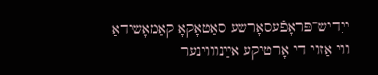ייִדיש־פּראָפֿעסאָרשע סאַטאָקאָ קאַמאָשידאַ ווי אַזוי די אָרטיקע אײַנוווינער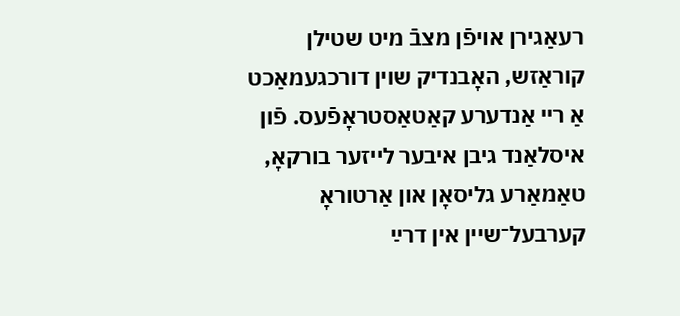רעאַגירן אויפֿן מצבֿ מיט שטילן קוראַזש, האָבנדיק שוין דורכגעמאַכט אַ ריי אַנדערע קאַטאַסטראָפֿעס. פֿון איסלאַנד גיבן איבער לייזער בורקאָ, טאַמאַרע גליסאָן און אַרטוראָ קערבעל־שיין אין דרײַ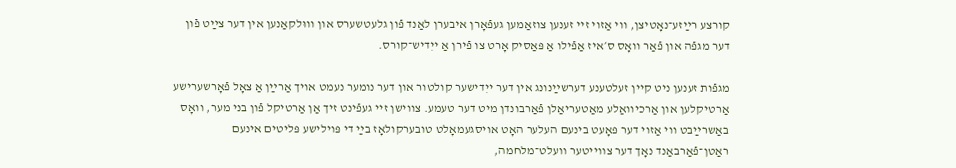קורצע רײַזע־נאָטיצן, ווי אַזוי זיי זענען צוזאַמען געפֿאָרן איבערן לאַנד פֿון גלעטשערס און וווּלקאַנען אין דער צײַט פֿון דער מגפֿה און פֿאַר וואָס ס׳איז אַפֿילו אַ פּאַסיק אָרט צו פֿירן אַ ייִדיש־קורס.

מגפֿות זענען ניט קיין זעלטענע דערשײַנונג אין דער ייִדישער קולטור און דער נומער נעמט אויך אַרײַן אַ צאָל פֿאָרשערישע אַרטיקלען און אַרכיוואַלע מאַטעריאַלן פֿאַרבונדן מיט דער טעמע. צווישן זיי געפֿינט זיך אַן אַרטיקל פֿון בני מער, וואָס באַשרײַבט ווי אַזוי דער פּאָעט בינעם העלער האָט אויסגעמאָלט טובערקולאָז בײַ די פּוילישע פּליטים אינעם ראַטן־פֿאַרבאַנד נאָך דער צווייטער וועלט־מלחמה,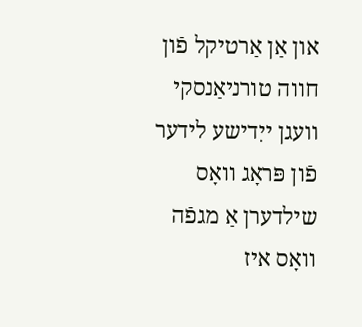און אַן אַרטיקל פֿון חווה טורניאַנסקי וועגן ייִדישע לידער פֿון פּראָג וואָס שילדערן אַ מגפֿה וואָס איז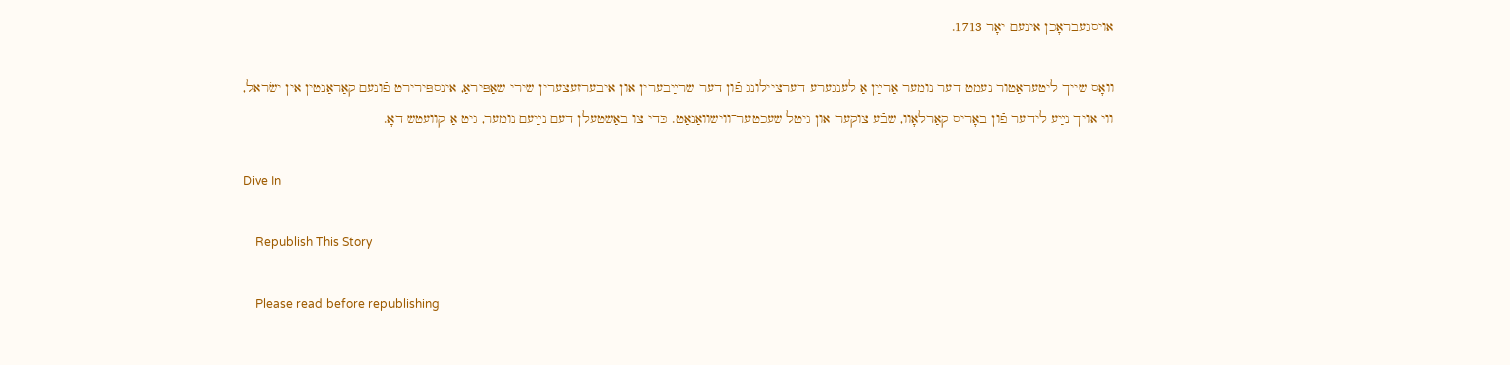אויסגעבראָכן אינעם יאָר 1713.

וואָס שייך ליטעראַטור נעמט דער נומער אַרײַן אַ לענגערע דערציילונג פֿון דער שרײַבערין און איבערזעצערין שירי שאַפּיראַ, אינספּירירט פֿונעם קאַראַנטין אין ישׂראל, ווי אויך נײַע לידער פֿון באָריס קאַרלאָוו, שבֿע צוקער און גיטל שעכטער־ווישוואַנאַט. כּדי צו באַשטעלן דעם נײַעם נומער, גיט אַ קוועטש דאָ.

Dive In

    Republish This Story

    Please read before republishing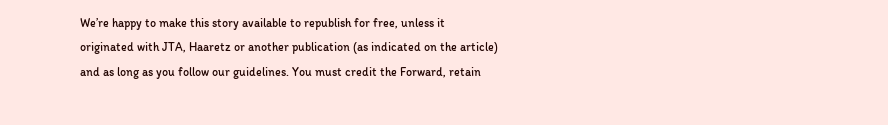We’re happy to make this story available to republish for free, unless it originated with JTA, Haaretz or another publication (as indicated on the article) and as long as you follow our guidelines. You must credit the Forward, retain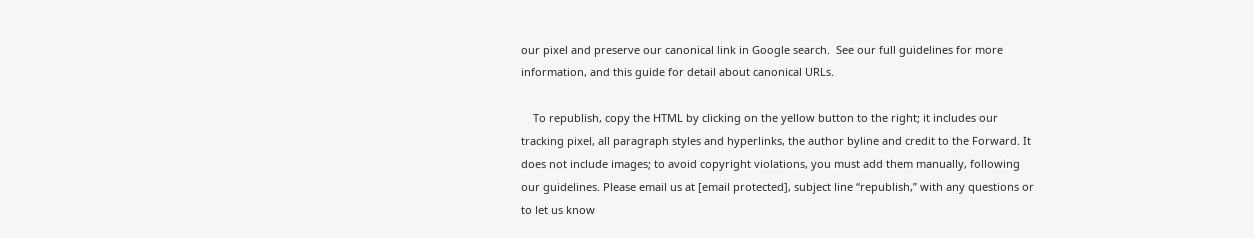our pixel and preserve our canonical link in Google search.  See our full guidelines for more information, and this guide for detail about canonical URLs.

    To republish, copy the HTML by clicking on the yellow button to the right; it includes our tracking pixel, all paragraph styles and hyperlinks, the author byline and credit to the Forward. It does not include images; to avoid copyright violations, you must add them manually, following our guidelines. Please email us at [email protected], subject line “republish,” with any questions or to let us know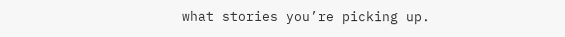what stories you’re picking up.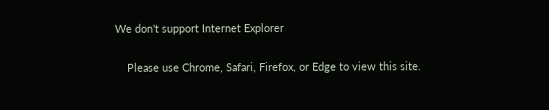We don't support Internet Explorer

    Please use Chrome, Safari, Firefox, or Edge to view this site.